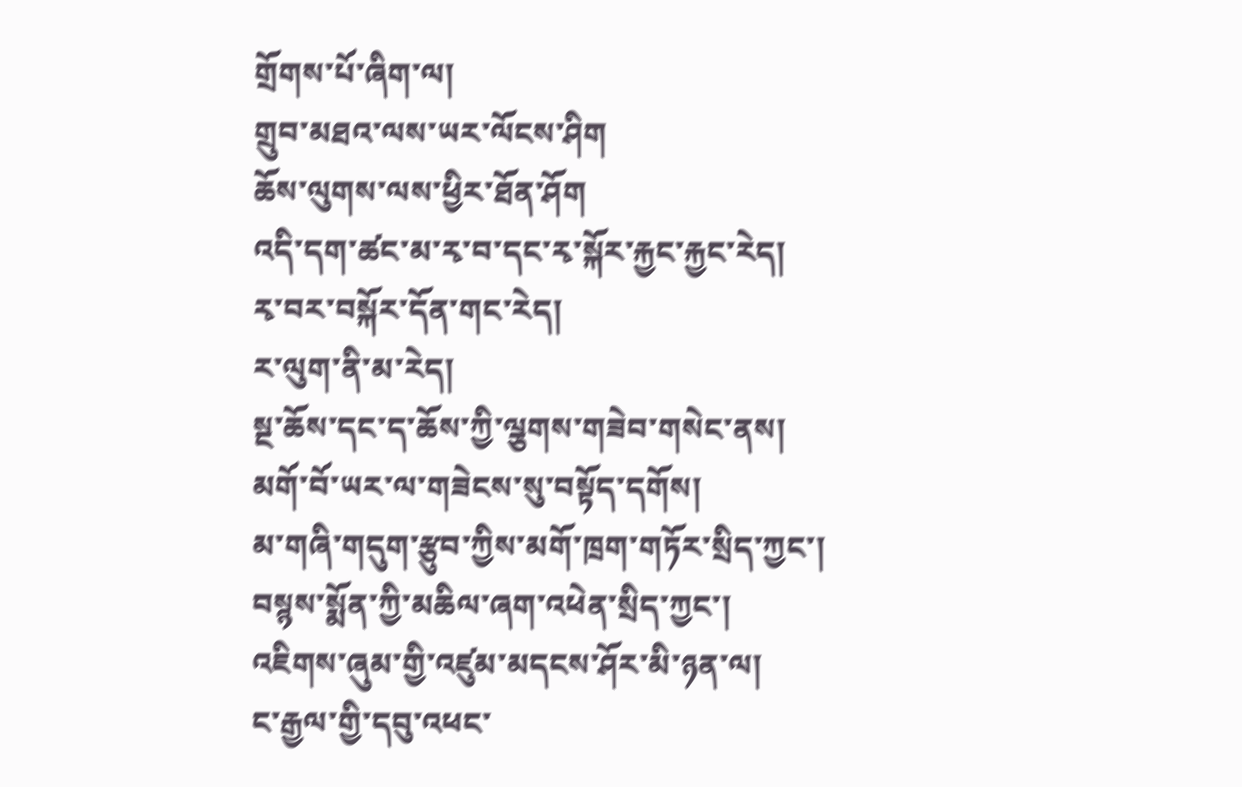གྲོགས་པོ་ཞིག་ལ།
གྲུབ་མཐའ་ལས་ཡར་ལོངས་ཤིག
ཆོས་ལུགས་ལས་ཕྱིར་ཐོན་ཤོག
འདི་དག་ཚང་མ་རྭ་བ་དང་རྭ་སྐོར་རྐྱང་རྐྱང་རེད།
རྭ་བར་བསྐོར་དོན་གང་རེད།
ར་ལུག་ནི་མ་རེད།
སྔ་ཆོས་དང་ད་ཆོས་ཀྱི་ལྕགས་གཟེབ་གསེང་ནས།
མགོ་བོ་ཡར་ལ་གཟེངས་སུ་བསྟོད་དགོས།
མ་གཞི་གདུག་རྩུབ་ཀྱིས་མགོ་ཁྲག་གཏོར་སྲིད་ཀྱང་།
བསྙས་སྨོན་ཀྱི་མཆིལ་ཞག་འཕེན་སྲིད་ཀྱང་།
འཇིགས་ཞུམ་གྱི་འཛུམ་མདངས་ཤོར་མི་ཉན་ལ།
ང་རྒྱལ་གྱི་དབུ་འཕང་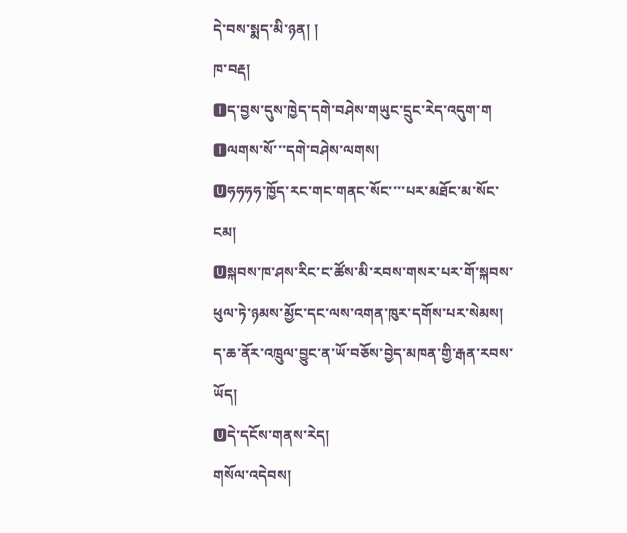དེ་བས་སྨད་མི་ཉན། །
ཁ་བརྡ།
🅸ད་བྱས་དུས་ཁྱེད་དགེ་བཤེས་གཡུང་དྲུང་རེད་འདུག་ག
🅸ལགས་སོ་་་དགེ་བཤེས་ལགས།
🆄ཧཧཧཧ་ཁྱོད་རང་གང་གནང་སོང་་་་པར་མཐོང་མ་སོང་ངམ།
🆄སྐབས་ཁ་ཤས་རིང་ང་ཚོས་མི་རབས་གསར་པར་གོ་སྐབས་ཕུལ་ཏེ་ཉམས་མྱོང་དང་ལས་འགན་ཁུར་དགོས་པར་སེམས། ད་ཆ་ནོར་འཁྲུལ་བྱུང་ན་ཡོ་བཅོས་བྱེད་མཁན་གྱི་རྒན་རབས་ཡོད།
🆄དེ་དངོས་གནས་རེད།
གསོལ་འདེབས།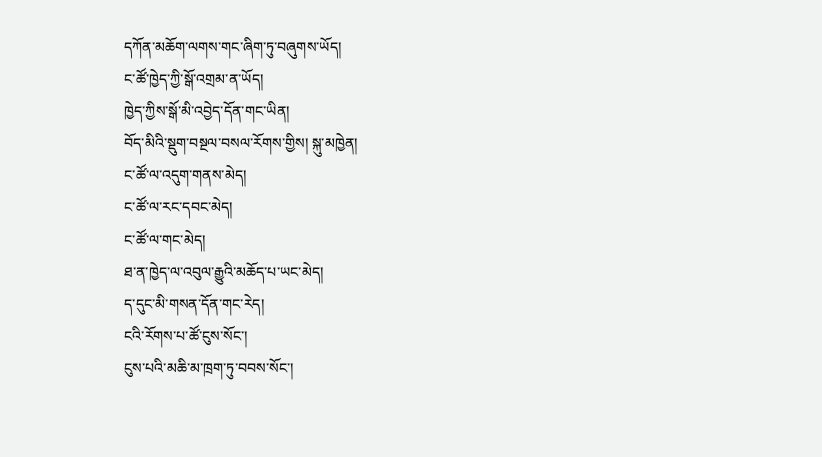དཀོན་མཆོག་ལགས་གང་ཞིག་ཏུ་བཞུགས་ཡོད།
ང་ཚོ་ཁྱེད་ཀྱི་སྒོ་འགྲམ་ན་ཡོད།
ཁྱེད་ཀྱིས་སྒོ་མི་འབྱེད་དོན་གང་ཡིན།
བོད་མིའི་སྡུག་བསྔལ་བསལ་རོགས་གྱིས། སྐུ་མཁྱེན།
ང་ཚོ་ལ་འདུག་གནས་མེད།
ང་ཚོ་ལ་རང་དབང་མེད།
ང་ཚོ་ལ་གང་མེད།
ཐ་ན་ཁྱེད་ལ་འབུལ་རྒྱུའི་མཆོད་པ་ཡང་མེད།
ད་དུང་མི་གསན་དོན་གང་རེད།
ངའི་རོགས་པ་ཚོ་ངུས་སོང་།
ངུས་པའི་མཆི་མ་ཁྲག་ཏུ་བབས་སོང་།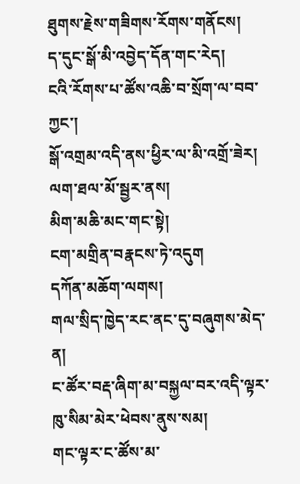ཐུགས་རྗེས་གཟིགས་རོགས་གནོངས།
ད་དུང་སྒོ་མི་འབྱེད་དོན་གང་རེད།
ངའི་རོགས་པ་ཚོས་འཆི་བ་སྲོག་ལ་བབ་ཀྱང་།
སྒོ་འགྲམ་འདི་ནས་ཕྱིར་ལ་མི་འགྲོ་ཟེར།
ལག་ཐལ་མོ་སྦྱར་ནས།
མིག་མཆི་མང་གང་སྟེ།
ངག་མགྲིན་བརྣངས་ཏེ་འདུག
དཀོན་མཆོག་ལགས།
གལ་སྲིད་ཁྱེད་རང་ནང་དུ་བཞུགས་མེད་ན།
ང་ཚོར་བརྡ་ཞིག་མ་བསྐྱལ་བར་འདི་ལྟར་ཁུ་སིམ་མེར་ཕེབས་ནུས་སམ།
གང་ལྟར་ང་ཚོས་མ་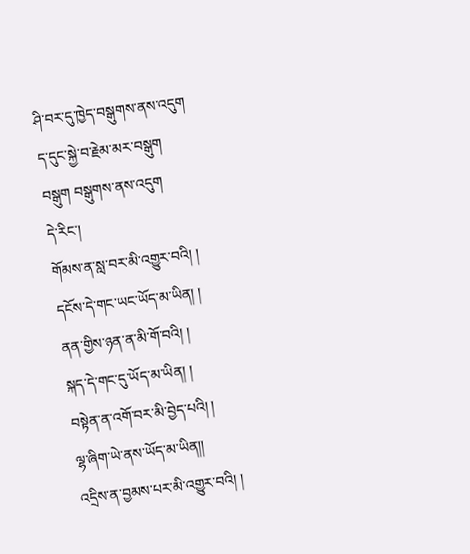ཤི་བར་དུ་ཁྱེད་བསྒུགས་ནས་འདུག
ད་དུང་སྐྱེ་བ་རྗེམ་མར་བསྒུག
བསྒུག བསྒུགས་ནས་འདུག
དེ་རིང་།
གོམས་ན་སླ་བར་མི་འགྱུར་བའི། །
དངོས་དེ་གང་ཡང་ཡོད་མ་ཡིན། །
ནན་གྱིས་ཉན་ན་མི་གོ་བའི། །
སྐད་དེ་གང་དུ་ཡོད་མ་ཡིན། །
བསྟེན་ན་འགོ་བར་མི་བྱེད་པའི། །
ལྷ་ཞིག་ཡེ་ནས་ཡོད་མ་ཡིན།།
འདྲིས་ན་བྱམས་པར་མི་འགྱུར་བའི། །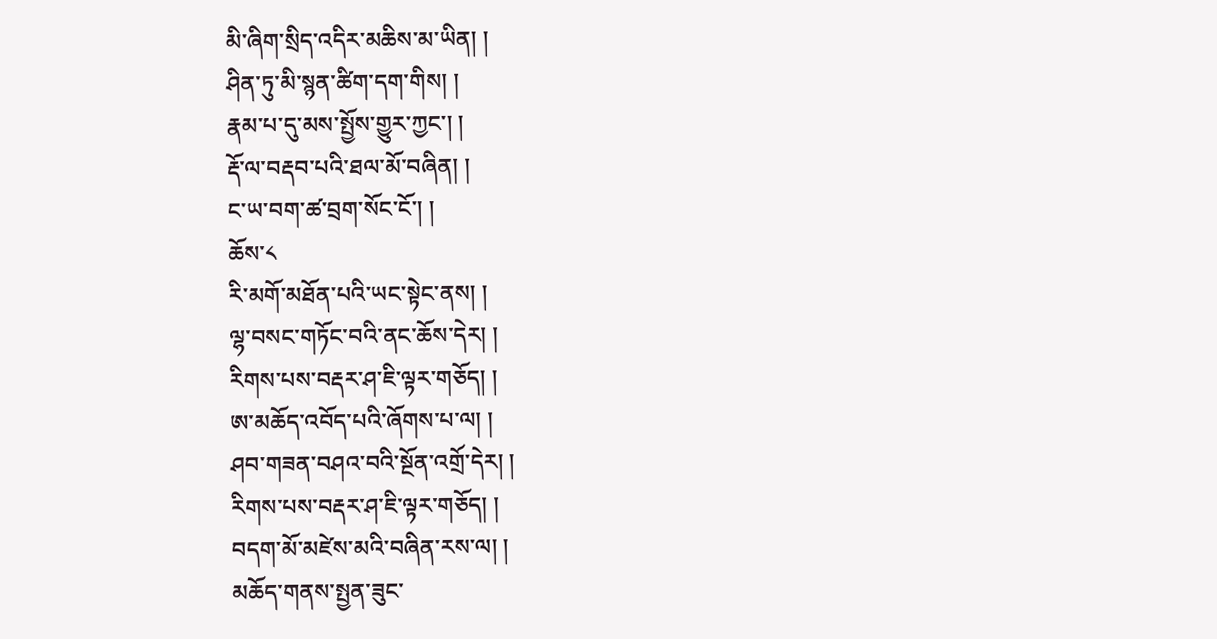མི་ཞིག་སྲིད་འདིར་མཆིས་མ་ཡིན། །
ཤིན་ཏུ་མི་སྙན་ཚིག་དག་གིས། །
རྣམ་པ་དུ་མས་སྤྱོས་གྱུར་ཀྱང་། །
རྡོ་ལ་བརྡབ་པའི་ཐལ་མོ་བཞིན། །
ང་ཡ་བག་ཚ་བྲག་སོང་ངོ་། །
ཆོས་༨
རི་མགོ་མཐོན་པའི་ཡང་སྟེང་ནས། །
ལྷ་བསང་གཏོང་བའི་ནང་ཆོས་དེར། །
རིགས་པས་བརྡར་ཤ་ཇི་ལྟར་གཅོད། །
ཨ་མཆོད་འབོད་པའི་ཞོགས་པ་ལ། །
ཤབ་གཟན་བཤའ་བའི་སྔོན་འགྲོ་དེར། །
རིགས་པས་བརྡར་ཤ་ཇི་ལྟར་གཅོད། །
བདག་མོ་མཛེས་མའི་བཞིན་རས་ལ། །
མཆོད་གནས་སྤྱན་ཟུང་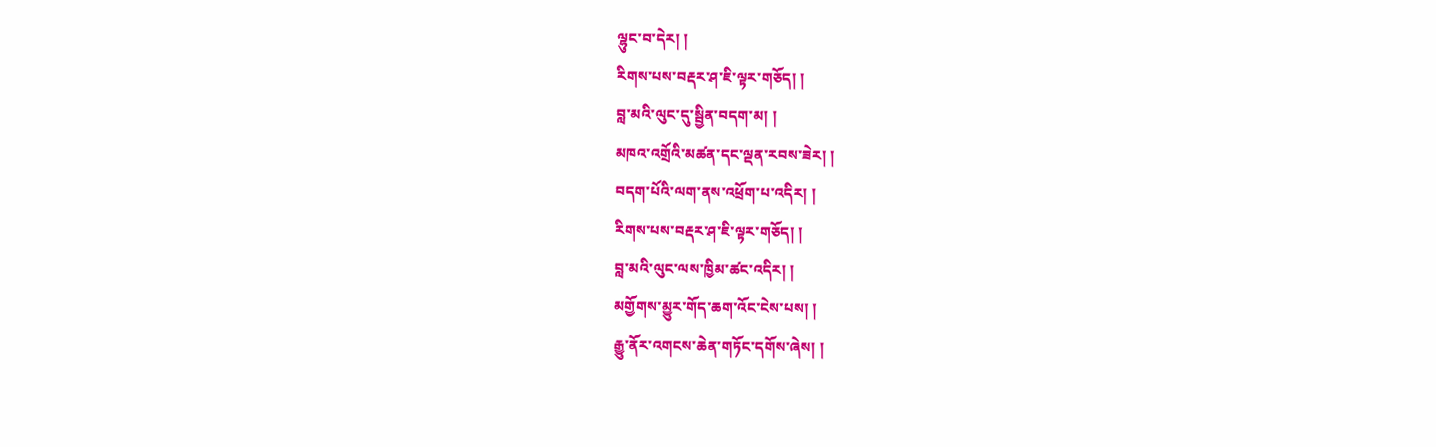ལྷུང་བ་དེར། །
རིགས་པས་བརྡར་ཤ་ཇི་ལྟར་གཅོད། །
བླ་མའི་ལུང་དུ་སྦྱིན་བདག་མ། །
མཁའ་འགྲོའི་མཚན་དང་ལྡན་རབས་ཟེར། །
བདག་པོའི་ལག་ནས་འཕྲོག་པ་འདིར། །
རིགས་པས་བརྡར་ཤ་ཇི་ལྟར་གཅོད། །
བླ་མའི་ལུང་ལས་ཁྱིམ་ཚང་འདིར། །
མགྱོགས་མྱུར་གོད་ཆག་འོང་ངེས་པས། །
རྒྱུ་ནོར་འགངས་ཆེན་གཏོང་དགོས་ཞེས། །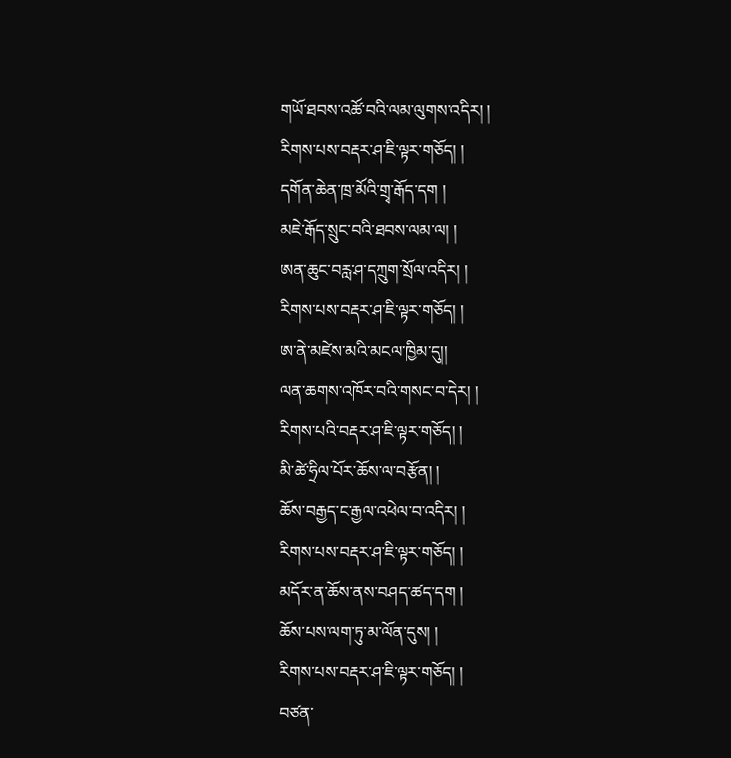གཡོ་ཐབས་འཚོ་བའི་ལམ་ལུགས་འདིར། །
རིགས་པས་བརྡར་ཤ་ཇི་ལྟར་གཅོད། །
དགོན་ཆེན་ཁྲ་མོའི་གྲྭ་རྒོད་དག །
མཇེ་རྒོད་སྲུང་བའི་ཐབས་ལམ་ལ། །
ཨན་ཆུང་བརླ་ཤ་དཀྲུག་སྲོལ་འདིར། །
རིགས་པས་བརྡར་ཤ་ཇི་ལྟར་གཅོད། །
ཨ་ནེ་མཛེས་མའི་མངལ་ཁྱིམ་དུ།།
ལན་ཆགས་འཁོར་བའི་གསང་བ་དེར། །
རིགས་པའི་བརྡར་ཤ་ཇི་ལྟར་གཅོད། །
མི་ཚེ་ཧྲིལ་པོར་ཆོས་ལ་བརྩོན། །
ཆོས་བརྒྱད་ང་རྒྱལ་འཕེལ་བ་འདིར། །
རིགས་པས་བརྡར་ཤ་ཇི་ལྟར་གཅོད། །
མདོར་ན་ཆོས་ནས་བཤད་ཚད་དག །
ཆོས་པས་ལག་ཏུ་མ་ལོན་དུས། །
རིགས་པས་བརྡར་ཤ་ཇི་ལྟར་གཅོད། །
བཙན་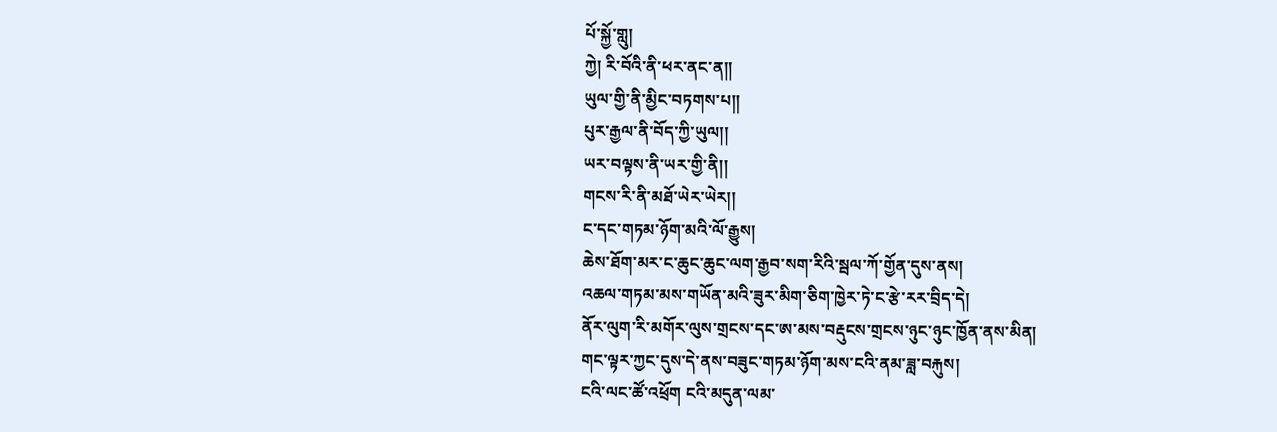པོ་སྐྱོ་གླུ།
ཀྱེ། རི་བོའི་ནི་ཕར་ནང་ན།།
ཡུལ་གྱི་ནི་མྱིང་བཏགས་པ།།
པུར་རྒྱལ་ནི་བོད་ཀྱི་ཡུལ།།
ཡར་བལྟས་ནི་ཡར་གྱི་ནི།།
གངས་རི་ནི་མཐོ་ཡེར་ཡེར།།
ང་དང་གཏམ་ཉོག་མའི་ལོ་རྒྱུས།
ཆེས་ཐོག་མར་ང་ཆུང་ཆུང་ལག་རྒྱབ་སག་རིའི་སྦལ་ཀོ་གྱོན་དུས་ནས།
འཆལ་གཏམ་མས་གཡོན་མའི་ཟུར་མིག་ཅིག་ཁྱེར་ཏེ་ང་རྩེ་རར་བྲིད་དེ།
ནོར་ལུག་རི་མགོར་ལུས་གྲངས་དང་ཨ་མས་བརྡུངས་གྲངས་ཉུང་ཉུང་ཁྱོན་ནས་མིན།
གང་ལྟར་ཀྱང་དུས་དེ་ནས་བཟུང་གཏམ་ཉོག་མས་ངའི་ནམ་ཟླ་བརྐུས།
ངའི་ལང་ཚོ་འཕྲོག ངའི་མདུན་ལམ་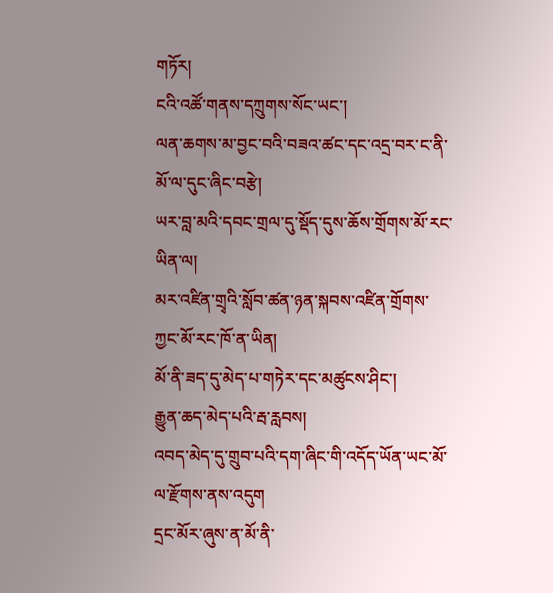གཏོར།
ངའི་འཚོ་གནས་དཀྲུགས་སོང་ཡང་།
ལན་ཆགས་མ་བྱང་བའི་བཟའ་ཚང་དང་འདྲ་བར་ང་ནི་མོ་ལ་དུང་ཞིང་བརྩེ།
ཡར་བླ་མའི་དབང་གྲལ་དུ་སྡོད་དུས་ཆོས་གྲོགས་མོ་རང་ཡིན་ལ།
མར་འཛིན་གྲྭའི་སློབ་ཚན་ཉན་སྐབས་འཛིན་གྲོགས་ཀྱང་མོ་རང་ཁོ་ན་ཡིན།
མོ་ནི་ཟད་དུ་མེད་པ་གཏེར་དང་མཚུངས་ཤིང་།
རྒྱུན་ཆད་མེད་པའི་རྦ་རླབས།
འབད་མེད་དུ་གྲུབ་པའི་དག་ཞིང་གི་འདོད་ཡོན་ཡང་མོ་ལ་རྫོགས་ནས་འདུག
དྲང་མོར་ཞུས་ན་མོ་ནི་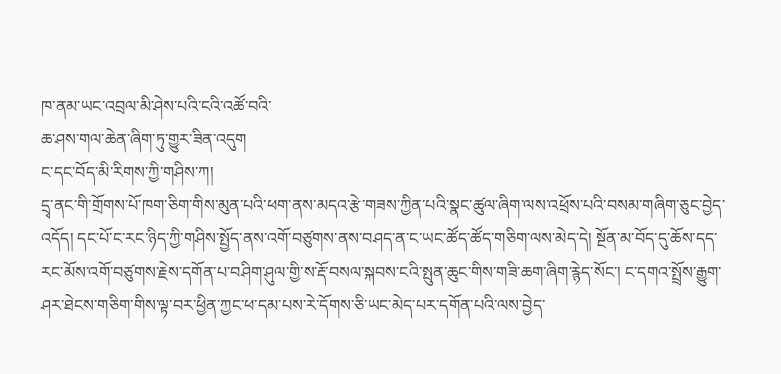ཁ་ནམ་ཡང་འབྲལ་མི་ཤེས་པའི་ངའི་འཚོ་བའི་
ཆ་ཤས་གལ་ཆེན་ཞིག་ཏུ་གྱུར་ཟིན་འདུག
ང་དང་བོད་མི་རིགས་ཀྱི་གཤིས་ཀ།
དྲྭ་ནང་གི་གྲོགས་པོ་ཁག་ཅིག་གིས་མུན་པའི་ཕག་ནས་མདའ་རྩེ་གཟས་ཀྱིན་པའི་སྣང་ཚུལ་ཞིག་ལས་འཕྲོས་པའི་བསམ་གཞིག་ཅུང་བྱེད་འདོད། དང་པོ་ང་རང་ཉིད་ཀྱི་གཤིས་སྤྱོད་ནས་འགོ་བཙུགས་ནས་བཤད་ན་ང་ཡང་ཚོད་ཚོད་གཅིག་ལས་མེད་དེ། སྔོན་མ་བོད་དུ་ཆོས་དད་རང་མོས་འགོ་བཙུགས་རྗེས་དགོན་པ་བཤིག་ཤུལ་གྱི་ས་རྡོ་བསལ་སྐབས་ངའི་སྤུན་ཆུང་གིས་གཟི་ཆག་ཞིག་རྙེད་སོང་། ང་དགའ་སྤྲོས་རྒྱུག་ཤར་ཐེངས་གཅིག་གིས་ལྟ་བར་ཕྱིན་ཀྱང་ཕ་དམ་པས་རེ་དོགས་ཅི་ཡང་མེད་པར་དགོན་པའི་ལས་བྱེད་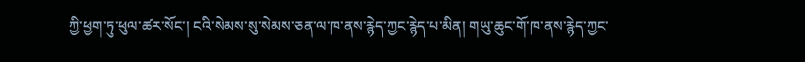ཀྱི་ཕྱག་ཏུ་ཕུལ་ཚར་སོང་། ངའི་སེམས་སུ་སེམས་ཅན་ལ་ཁ་ནས་རྙེད་ཀྱང་རྙེད་པ་མིན། གཡུ་ཆུང་གོ་ཁ་ནས་རྙེད་ཀྱང་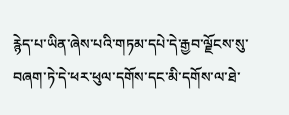རྙེད་པ་ཡིན་ཞེས་པའི་གཏམ་དཔེ་དེ་རྒྱབ་ལྗོངས་སུ་བཞག་ཏེ་དེ་ཕར་ཕུལ་དགོས་དང་མི་དགོས་ལ་ཐེ་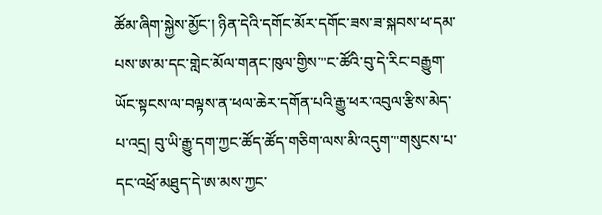ཚོམ་ཞིག་སྐྱེས་མྱོང་། ཉིན་དེའི་དགོང་མོར་དགོང་ཟས་ཟ་སྐབས་ཕ་དམ་པས་ཨ་མ་དང་གླེང་མོལ་གནང་ཁུལ་གྱིས་"ང་ཚོའི་བུ་དེ་རིང་བརྒྱུག་ཡོང་སྟངས་ལ་བལྟས་ན་ཕལ་ཆེར་དགོན་པའི་རྒྱུ་ཕར་འབུལ་རྩིས་མེད་པ་འདྲ། བུ་ཡི་རྒྱུ་དག་ཀྱང་ཚོད་ཚོད་གཅིག་ལས་མི་འདུག་"གསུངས་པ་དང་འཕྲོ་མཐུད་དེ་ཨ་མས་ཀྱང་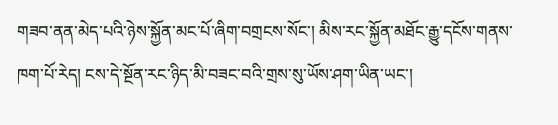གཟབ་ནན་མེད་པའི་ཉེས་སྐྱོན་མང་པོ་ཞིག་བགྲངས་སོང་། མིས་རང་སྐྱོན་མཐོང་རྒྱུ་དངོས་གནས་ཁག་པོ་རེད། ངས་དེ་སྔོན་རང་ཉིད་མི་བཟང་བའི་གྲས་སུ་ཡོས་ཤག་ཡིན་ཡང་།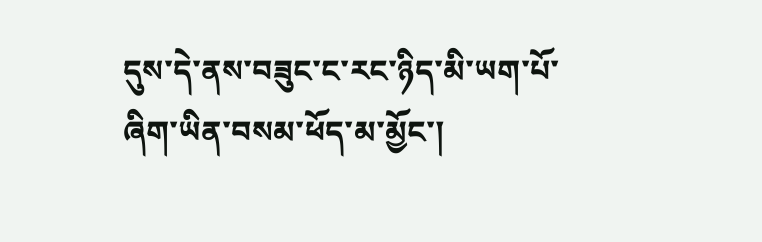དུས་དེ་ནས་བཟུང་ང་རང་ཉིད་མི་ཡག་པོ་ཞིག་ཡིན་བསམ་ཕོད་མ་མྱོང་།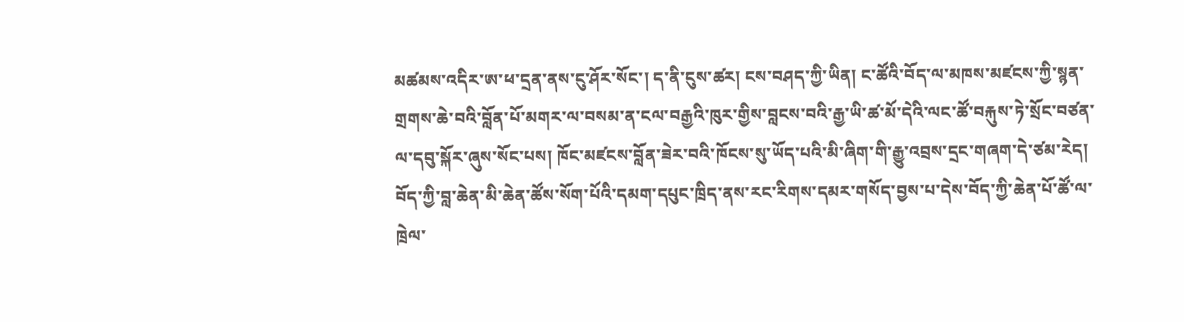མཚམས་འདིར་ཨ་ཕ་དྲན་ནས་ངུ་ཤོར་སོང་། ད་ནི་ངུས་ཚར། ངས་བཤད་ཀྱི་ཡིན། ང་ཚོའི་བོད་ལ་མཁས་མཛངས་ཀྱི་སྙན་གྲགས་ཆེ་བའི་བློན་པོ་མགར་ལ་བསམ་ན་ངལ་བརྒྱའི་ཁུར་གྱིས་བླངས་བའི་རྒྱ་ཡི་ཚ་མོ་དེའི་ལང་ཚོ་བརྐུས་ཏེ་སྲོང་བཙན་ལ་དབུ་སྐོར་ཞུས་སོང་པས། ཁོང་མཛངས་བློན་ཟེར་བའི་ཁོངས་སུ་ཡོད་པའི་མི་ཞིག་གི་རྒྱུ་འབྲས་དྲང་གཞག་དེ་ཙམ་རེད། བོད་ཀྱི་བླ་ཆེན་མི་ཆེན་ཚོས་སོག་པོའི་དམག་དཔུང་ཁྲིད་ནས་རང་རིགས་དམར་གསོད་བྱས་པ་དེས་བོད་ཀྱི་ཆེན་པོ་ཚོ་ལ་ཁྲེལ་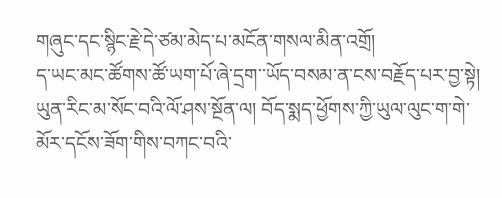གཞུང་དང་སྙིང་རྗེ་དེ་ཙམ་མེད་པ་མངོན་གསལ་མིན་འགྲོ།
ད་ཡང་མང་ཚོགས་ཚོ་ཡག་པོ་ཞེ་དྲག་་ཡོད་བསམ་ན་ངས་བརྗོད་པར་བྱ་སྟེ། ཡུན་རིང་མ་སོང་བའི་ལོ་ཤས་སྔོན་ལ། བོད་སྨད་ཕྱོགས་ཀྱི་ཡུལ་ལུང་ག་གེ་མོར་དངོས་ཟོག་གིས་བཀང་བའི་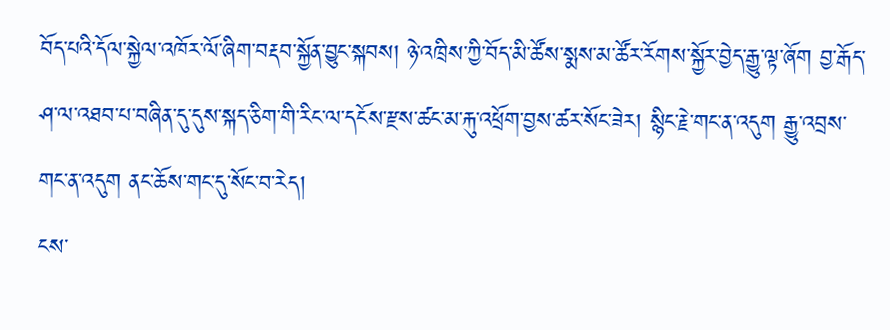བོད་པའི་དོལ་སྐྱེལ་འཁོར་ལོ་ཞིག་བརྡབ་སྐྱོན་བྱུང་སྐབས། ཉེ་འཁྲིས་ཀྱི་བོད་མི་ཚོས་སྨས་མ་ཚོར་རོགས་སྐྱོར་བྱེད་རྒྱུ་ལྟ་ཞོག བྱ་རྒོད་ཤ་ལ་འཐབ་པ་བཞིན་དུ་དུས་སྐད་ཅིག་གི་རིང་ལ་དངོས་རྫས་ཚང་མ་རྐུ་འཕྲོག་བྱས་ཚར་སོང་ཟེར། སྙིང་རྗེ་གང་ན་འདུག རྒྱུ་འབྲས་གང་ན་འདུག ནང་ཆོས་གང་དུ་སོང་བ་རེད།
ངས་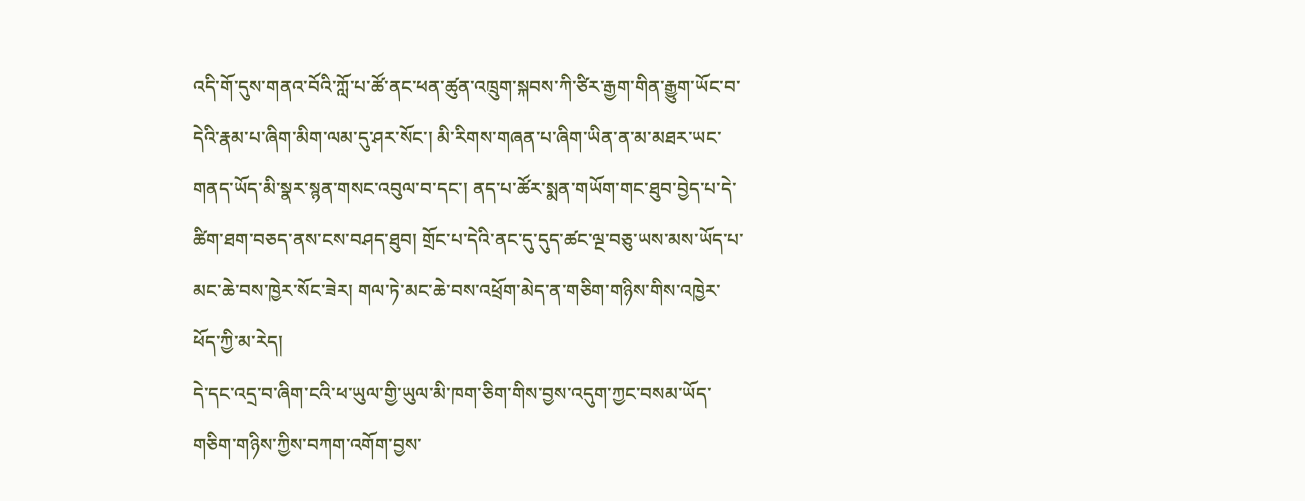འདི་གོ་དུས་གནའ་བོའི་ཀློ་པ་ཚོ་ནང་ཕན་ཚུན་འཁྲུག་སྐབས་ཀི་ཙིར་རྒྱག་གིན་རྒྱུག་ཡོང་བ་དེའི་རྣམ་པ་ཞིག་མིག་ལམ་དུ་ཤར་སོང་། མི་རིགས་གཞན་པ་ཞིག་ཡིན་ན་མ་མཐར་ཡང་གནད་ཡོད་མི་སྣར་སྙན་གསང་འབུལ་བ་དང་། ནད་པ་ཚོར་སྨན་གཡོག་གང་ཐུབ་བྱེད་པ་དེ་ཚིག་ཐག་བཅད་ནས་ངས་བཤད་ཐུབ། གྲོང་པ་དེའི་ནང་དུ་དུད་ཚང་ལྔ་བཅུ་ཡས་མས་ཡོད་པ་མང་ཆེ་བས་ཁྱེར་སོང་ཟེར། གལ་ཏེ་མང་ཆེ་བས་འཕྲོག་མེད་ན་གཅིག་གཉིས་གིས་འཁྱེར་ཕོད་ཀྱི་མ་རེད།
དེ་དང་འདྲ་བ་ཞིག་ངའི་ཕ་ཡུལ་གྱི་ཡུལ་མི་ཁག་ཅིག་གིས་བྱས་འདུག་ཀྱང་བསམ་ཡོད་གཅིག་གཉིས་ཀྱིས་བཀག་འགོག་བྱས་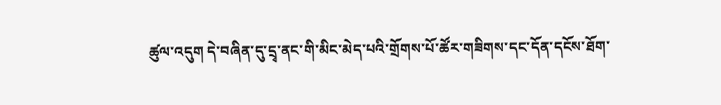ཚུལ་འདུག དེ་བཞིན་དུ་དྲྭ་ནང་གི་མིང་མེད་པའི་གྲོགས་པོ་ཚོར་གཟིགས་དང་དོན་དངོས་ཐོག་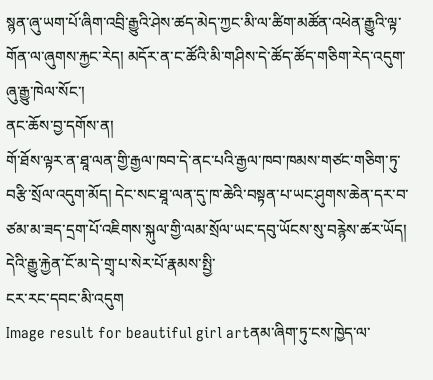སྙན་ཞུ་ཡག་པོ་ཞིག་འབྲི་རྒྱུའི་ཤེས་ཚད་མེད་ཀྱང་མི་ལ་ཚིག་མཚོན་འཕེན་རྒྱུའི་ལྟ་གོན་ལ་ཞུགས་རྐྱང་རེད། མདོར་ན་ང་ཚོའི་མི་གཤིས་དེ་ཚོད་ཚོད་གཅིག་རེད་འདུག་ཞུ་རྒྱུ་ཁེལ་སོང་།
ནང་ཆོས་བྱ་དགོས་ན།
གོ་ཐོས་ལྟར་ན་ཐཱ་ལན་གྱི་རྒྱལ་ཁབ་དེ་ནང་པའི་རྒྱལ་ཁབ་ཁམས་གཙང་གཅིག་ཏུ་བརྩི་སྲོལ་འདུག་མོད། དེང་སང་ཐཱ་ལན་དུ་ཁ་ཆེའི་བསྟན་པ་ཡང་ཤུགས་ཆེན་དར་བ་ཙམ་མ་ཟད་དྲག་པོ་འཇིགས་སྐུལ་གྱི་ལམ་སྲོལ་ཡང་དབུ་ཡོངས་སུ་བརྙེས་ཚར་ཡོད། དེའི་རྒྱུ་རྐྱེན་ངོ་མ་དེ་གྲྭ་པ་སེར་པོ་རྣམས་སྤྱི་
ངར་རང་དབང་མི་འདུག
Image result for beautiful girl artནམ་ཞིག་ཏུ་ངས་ཁྱེད་ལ་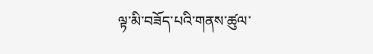ལྟ་མི་བཟོད་པའི་གནས་ཚུལ་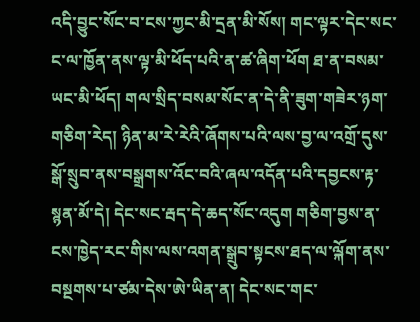འདི་བྱུང་སོང་བ་ངས་ཀྱང་མི་དྲན་མི་སོས། གང་ལྟར་དེང་སང་ང་ལ་ཁྱོན་ནས་ལྟ་མི་ཕོད་པའི་ན་ཚ་ཞིག་ཕོག ཐ་ན་བསམ་ཡང་མི་ཕོད། གལ་སྲིད་བསམ་སོང་ན་དེ་ནི་ཟུག་གཟེར་ཉག་གཅིག་རེད། ཉིན་མ་རེ་རེའི་ཞོགས་པའི་ལས་བྱ་ལ་འགྲོ་དུས་སྒོ་སྲུབ་ནས་བསྒྲགས་འོང་བའི་ཞལ་འདོན་པའི་དབྱངས་རྟ་སྙན་མོ་དེ། དེང་སང་རྦད་དེ་ཆད་སོང་འདུག གཅིག་བྱས་ན་ངས་ཁྱེད་རང་གིས་ལས་འགན་སྒྲུབ་སྟངས་ཐད་ལ་ལྐོག་ནས་བསྔགས་པ་ཙམ་དེས་ཨེ་ཡིན་ན། དེང་སང་གང་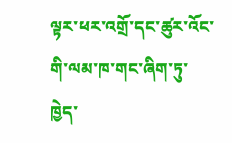ལྟར་ཕར་འགྲོ་དང་ཚུར་འོང་གི་ལམ་ཁ་གང་ཞིག་ཏུ་ཁྱེད་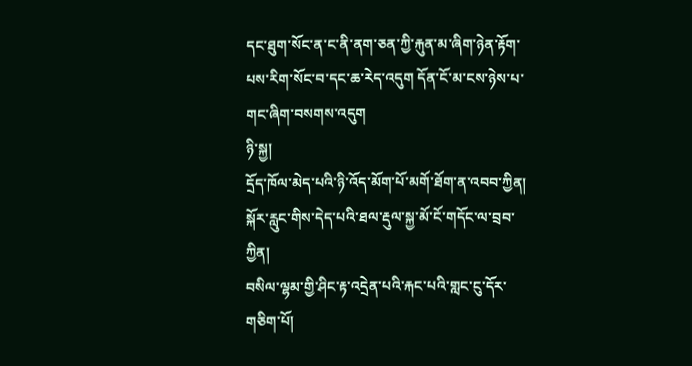དང་ཐུག་སོང་ན་ང་ནི་ནག་ཅན་ཀྱི་རྐུན་མ་ཞིག་ཉེན་རྟོག་པས་རིག་སོང་བ་དང་ཆ་རེད་འདུག དོན་ངོ་མ་ངས་ཉེས་པ་གང་ཞིག་བསགས་འདུག
ཉི་སྐྱ།
དྲོད་ཁོལ་མེད་པའི་ཉི་འོད་མོག་པོ་མགོ་ཐོག་ན་འབབ་ཀྱིན།
སྐོར་རླུང་གིས་དེད་པའི་ཐལ་རྡུལ་སྐྱ་མོ་ངོ་གདོང་ལ་བྲབ་ཀྱིན།
བསིལ་ལྷམ་གྱི་ཤིང་རྟ་འདྲེན་པའི་རྐང་པའི་གླང་ངུ་དོར་གཅིག་པོ།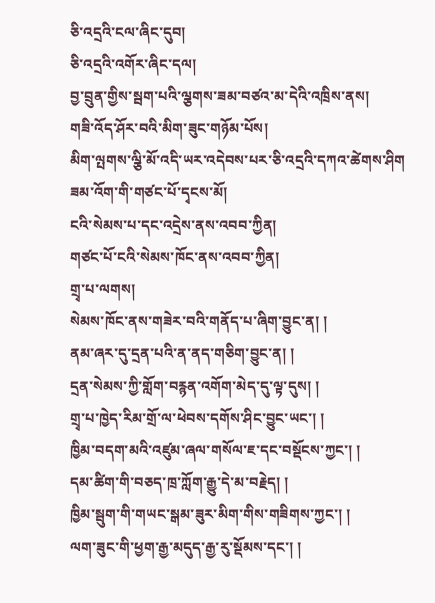ཅི་འདྲའི་ངལ་ཞིང་དུབ།
ཅི་འདྲའི་འགོར་ཞིང་དལ།
བྱ་བྲུན་གྱིས་སྦག་པའི་ལྕགས་ཟམ་བཙའ་མ་དེའི་འཁྲིས་ནས།
གཟི་འོད་ཤོར་བའི་མིག་ཟུང་གཉོམ་པོས།
མིག་ལྤགས་ལྕི་མོ་འདི་ཡར་འདེབས་པར་ཅི་འདྲའི་དཀའ་ཚེགས་ཤིག
ཟམ་འོག་གི་གཙང་པོ་དྭངས་མོ།
ངའི་སེམས་པ་དང་འདྲེས་ནས་འབབ་ཀྱིན།
གཙང་པོ་ངའི་སེམས་ཁོང་ནས་འབབ་ཀྱིན།
གྲྭ་པ་ལགས།
སེམས་ཁོང་ནས་གཟེར་བའི་གནོད་པ་ཞིག་བྱུང་ན། །
ནམ་ཞར་དུ་དྲན་པའི་ན་ནད་གཅིག་བྱུང་ན། །
དྲན་སེམས་ཀྱི་གློག་བརྙན་འགོག་མེད་དུ་ལྟ་དུས། །
གྲྭ་པ་ཁྱེད་རིམ་གྲོ་ལ་ཕེབས་དགོས་ཤིང་བྱུང་ཡང་། །
ཁྱིམ་བདག་མའི་འཛུམ་ཞལ་གསོལ་ཇ་དང་བསྡོངས་ཀྱང་། །
དམ་ཚིག་གི་བཅད་ཁྲ་ཀློག་རྒྱུ་དེ་མ་བརྗེད། །
ཁྱིམ་སྦུག་གི་གཡང་སྒམ་ཟུར་མིག་གིས་གཟིགས་ཀྱང་། །
ལག་ཟུང་གི་ཕྱག་རྒྱ་མདུད་རྒྱ་རུ་སྡོམས་དང་། །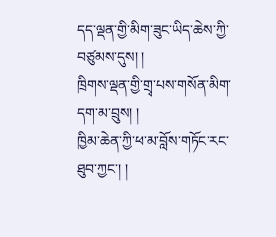དད་ལྡན་གྱི་མིག་ཟུང་ཡིད་ཆེས་ཀྱི་བཙུམས་དུས། །
ཁྲིགས་ལྡན་གྱི་གྲྭ་པས་གསོན་མིག་དག་མ་བྲུས། །
ཁྱིམ་ཆེན་ཀྱི་ཕ་མ་བློས་གཏོང་རང་ཐུབ་ཀྱང་། །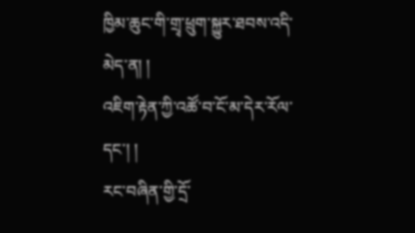ཁྱིམ་ཆུང་གི་གྲྭ་ཕྲུག་སྐྱུར་ཐབས་འདི་མེད་ན། །
འཇིག་རྟེན་ཀྱི་འཚོ་བ་ངོ་མ་དེར་རོལ་དང་། །
རང་བཞིན་གྱི་དྲོ་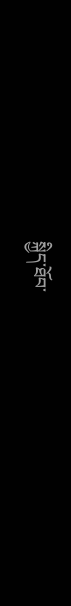སྐྱིད་ཐོབ་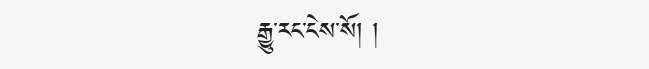རྒྱུ་རང་ངེས་སོ། །